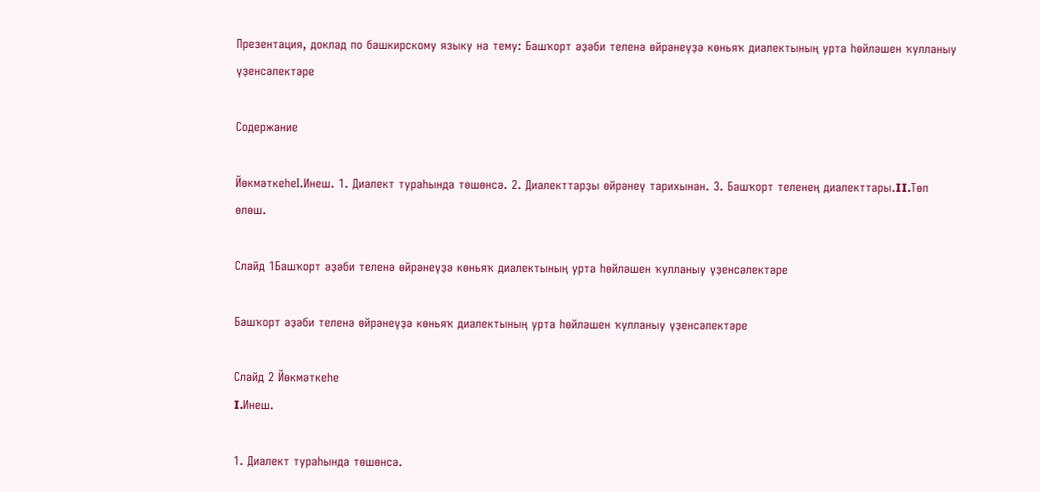Презентация, доклад по башкирскому языку на тему: Башҡорт әҙәби теленә өйрәнеүҙә көньяҡ диалектының урта һөйләшен ҡулланыу үҙенсәлектәре

Содержание

ЙөкмәткеһеI.Инеш. 1. Диалект тураһында төшөнсә. 2. Диалекттарҙы өйрәнеү тарихынан. 3. Башҡорт теленең диалекттары.II.Төп өлөш.

Слайд 1Башҡорт әҙәби теленә өйрәнеүҙә көньяҡ диалектының урта һөйләшен ҡулланыу үҙенсәлектәре

Башҡорт әҙәби теленә өйрәнеүҙә көньяҡ диалектының урта һөйләшен ҡулланыу үҙенсәлектәре

Слайд 2 Йөкмәткеһе
I.Инеш.

1. Диалект тураһында төшөнсә.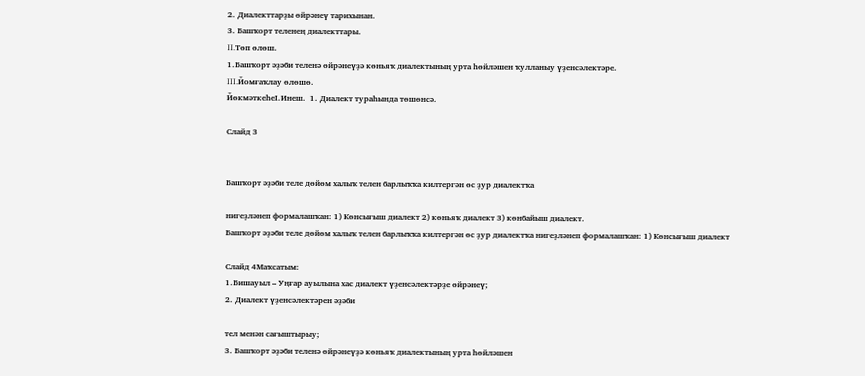2. Диалекттарҙы өйрәнеү тарихынан.
3. Башҡорт теленең диалекттары.
II.Төп өлөш.
1.Башҡорт әҙәби теленә өйрәнеүҙә көньяҡ диалектының урта һөйләшен ҡулланыу үҙенсәлектәре.
III.Йомғаҡлау өлөшө.
ЙөкмәткеһеI.Инеш.  1. Диалект тураһында төшөнсә.

Слайд 3


Башҡорт әҙәби теле дөйөм халыҡ телен барлыҡҡа килтергән өс ҙур диалектҡа

нигеҙләнеп формалашҡан: 1) Көнсығыш диалект 2) көньяҡ диалект 3) көнбайыш диалект.
Башҡорт әҙәби теле дөйөм халыҡ телен барлыҡҡа килтергән өс ҙур диалектҡа нигеҙләнеп формалашҡан: 1) Көнсығыш диалект

Слайд 4Маҡсатым:
1.Бишауыл – Уңғар ауылына хас диалект үҙенсәлектәрҙе өйрәнеү;
2. Диалект үҙенсәлектәрен әҙәби

тел менән сағыштырыу;
3. Башҡорт әҙәби теленә өйрәнеүҙә көньяҡ диалектының урта һөйләшен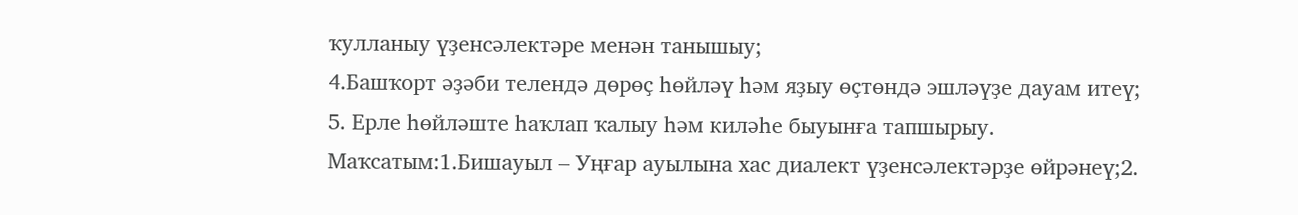ҡулланыу үҙенсәлектәре менән танышыу;
4.Башҡорт әҙәби телендә дөрөҫ һөйләү һәм яҙыу өҫтөндә эшләүҙе дауам итеү;
5. Ерле һөйләште һаҡлап ҡалыу һәм киләһе быуынға тапшырыу.
Маҡсатым:1.Бишауыл – Уңғар ауылына хас диалект үҙенсәлектәрҙе өйрәнеү;2.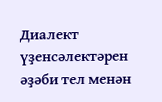Диалект үҙенсәлектәрен әҙәби тел менән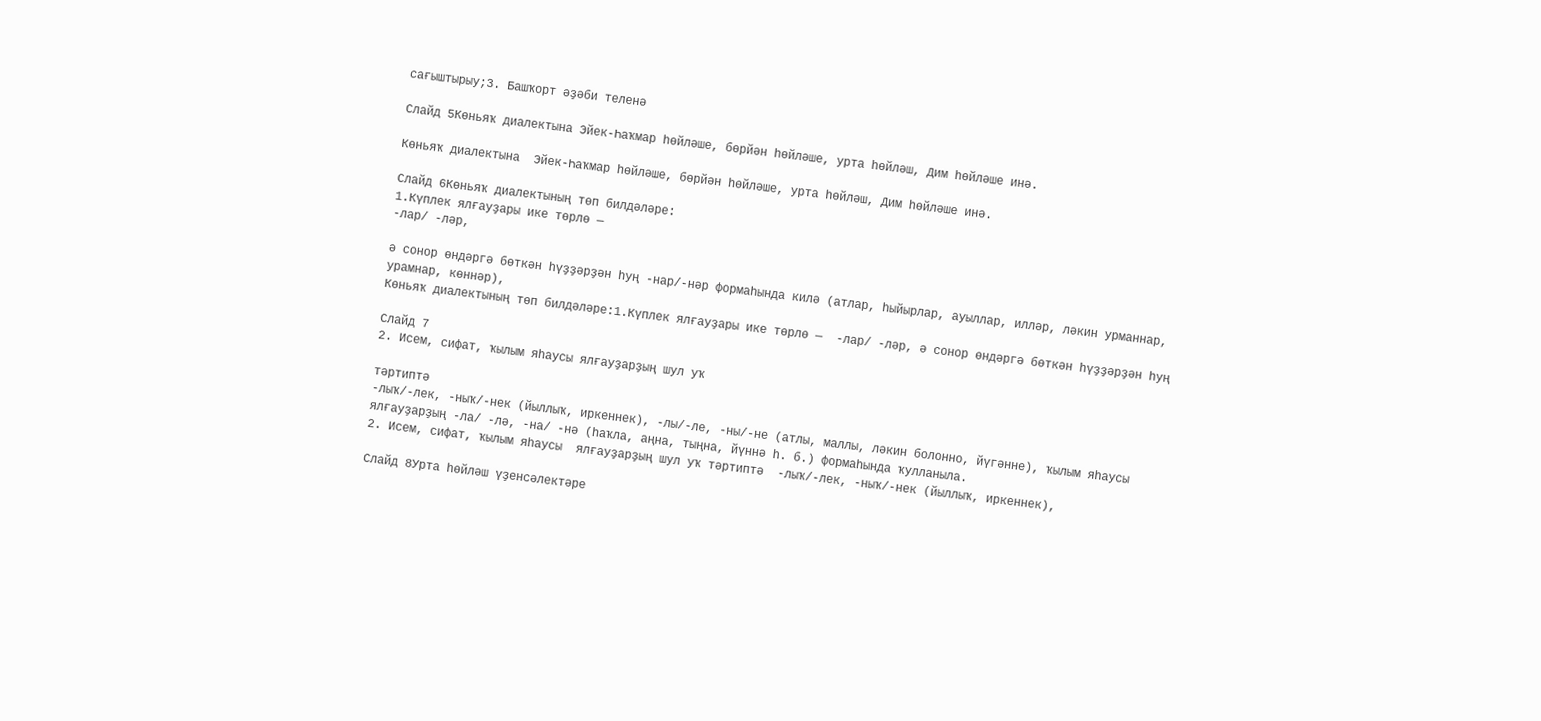сағыштырыу;3. Башҡорт әҙәби теленә

Слайд 5Көньяҡ диалектына Эйек-Һаҡмар һөйләше, бөрйән һөйләше, урта һөйләш, Дим һөйләше инә.

Көньяҡ диалектына  Эйек-Һаҡмар һөйләше, бөрйән һөйләше, урта һөйләш, Дим һөйләше инә.

Слайд 6Көньяҡ диалектының төп билдәләре:
1.Күплек ялғауҙары ике төрлө —
-лар/ -ләр,

ә сонор өндәргә бөткән һүҙҙәрҙән һуң -нар/-нәр формаһында килә (атлар, һыйырлар, ауыллар, илләр, ләкин урманнар, урамнар, көннәр),
Көньяҡ диалектының төп билдәләре:1.Күплек ялғауҙары ике төрлө —  -лар/ -ләр, ә сонор өндәргә бөткән һүҙҙәрҙән һуң

Слайд 7
2. Исем, сифат, ҡылым яһаусы ялғауҙарҙың шул уҡ

тәртиптә
-лыҡ/-лек, -ныҡ/-нек (йыллыҡ, иркеннек), -лы/-ле, -ны/-не (атлы, маллы, ләкин болонно, йүгәнне), ҡылым яһаусы ялғауҙарҙың -ла/ -лә, -на/ -нә (һаҡла, аңна, тыңна, йүннә һ. б.) формаһында ҡулланыла.
2. Исем, сифат, ҡылым яһаусы  ялғауҙарҙың шул уҡ тәртиптә  -лыҡ/-лек, -ныҡ/-нек (йыллыҡ, иркеннек),

Слайд 8Урта һөйләш үҙенсәлектәре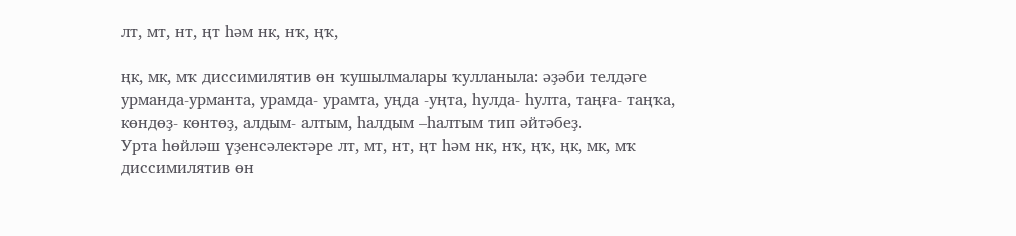лт, мт, нт, ңт һәм нк, нҡ, ңҡ,

ңк, мк, мҡ диссимилятив өн ҡушылмалары ҡулланыла: әҙәби телдәге урманда-урманта, урамда- урамта, уңда -уңта, һулда- һулта, таңға- таңҡа, көндөҙ- көнтөҙ, алдым- алтым, һалдым –һалтым тип әйтәбеҙ.
Урта һөйләш үҙенсәлектәре лт, мт, нт, ңт һәм нк, нҡ, ңҡ, ңк, мк, мҡ диссимилятив өн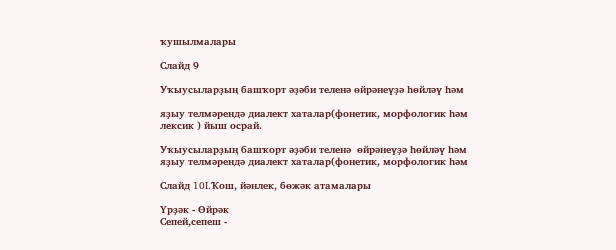ҡушылмалары

Слайд 9

Уҡыусыларҙың башҡорт әҙәби теленә өйрәнеүҙә һөйләү һәм

яҙыу телмәрендә диалект хаталар(фонетик, морфологик һәм лексик ) йыш осрай.

Уҡыусыларҙың башҡорт әҙәби теленә  өйрәнеүҙә һөйләү һәм яҙыу телмәрендә диалект хаталар(фонетик, морфологик һәм

Слайд 10I.Ҡош, йәнлек, бөжәк атамалары

Үрҙәк - Өйрәк
Сепей,сепеш -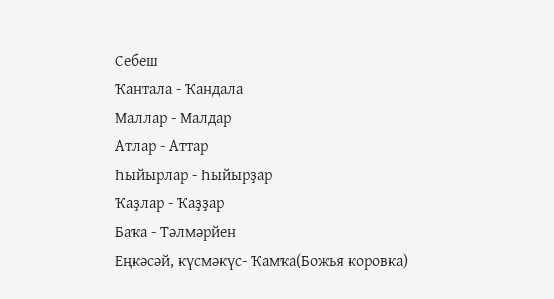Себеш
Ҡантала - Ҡандала
Маллар - Малдар
Атлар - Аттар
Һыйырлар - Һыйырҙар
Ҡаҙлар - Ҡаҙҙар
Баҡа - Тәлмәрйен
Еңкәсәй, күсмәкүс- Ҡамҡа(Божья коровка)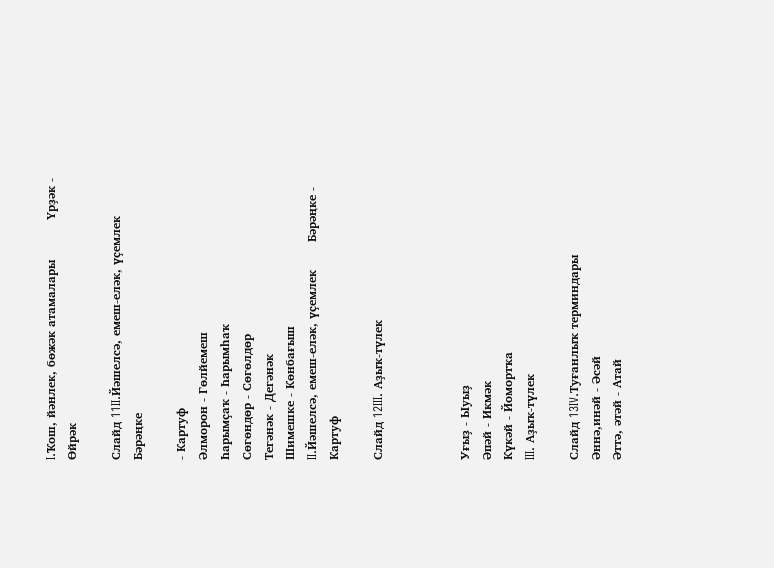I.Ҡош, йәнлек, бөжәк атамалары          Үрҙәк - Өйрәк

Слайд 11II.Йәшелсә, емеш-еләк, үҫемлек
Бәрәңке

- Картуф
Әлморон - Гөлйемеш
Һарымҫаҡ - Һарымһаҡ
Сөгөндөр - Сөгөлдөр
Тегәнәк - Дегәнәк
Шимешке - Көнбағыш
II.Йәшелсә, емеш-еләк, үҫемлек       Бәрәңке - Картуф

Слайд 12III. Аҙыҡ-түлек



Уғыҙ - Ыуыҙ
Әпәй - Икмәк
Күкәй - Йомортҡа
III. Аҙыҡ-түлек

Слайд 13IV.Туғанлыҡ терминдары
Әннә,инәй - Әсәй
Әттә, әтәй - Атай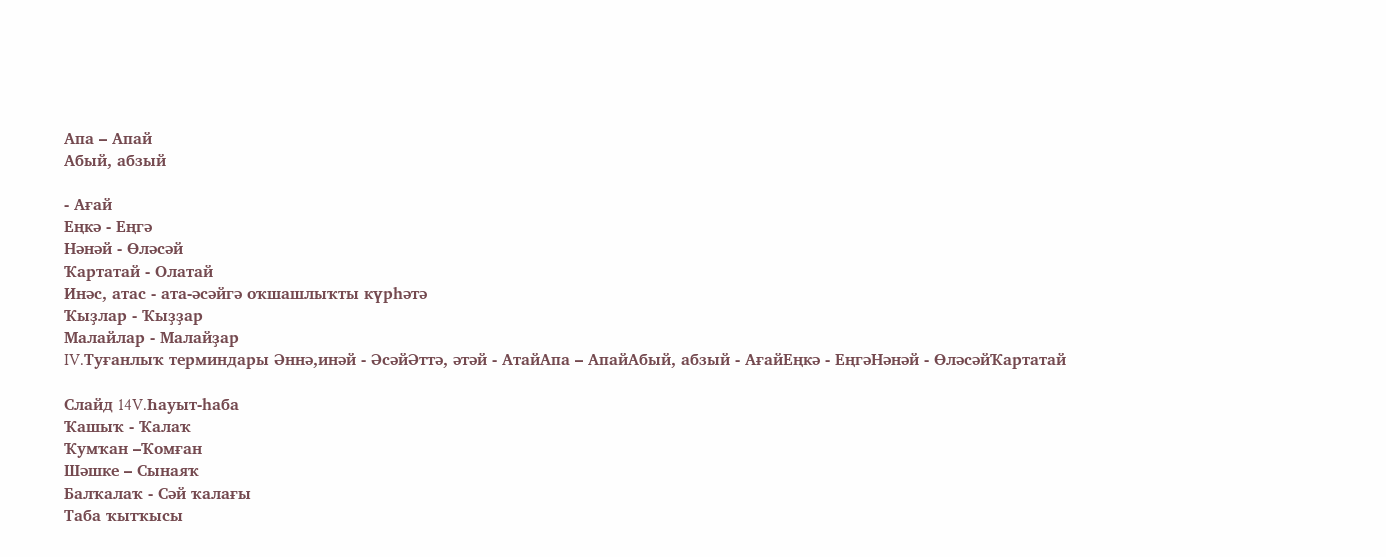Апа – Апай
Абый, абзый

- Ағай
Еңкә - Еңгә
Нәнәй - Өләсәй
Ҡартатай - Олатай
Инәс, атас - ата-әсәйгә оҡшашлыҡты күрһәтә
Ҡыҙлар - Ҡыҙҙар
Малайлар - Малайҙар
IV.Туғанлыҡ терминдары Әннә,инәй - ӘсәйӘттә, әтәй - АтайАпа – АпайАбый, абзый - АғайЕңкә - ЕңгәНәнәй - ӨләсәйҠартатай

Слайд 14V.Һауыт-һаба
Ҡашыҡ - Ҡалаҡ
Ҡумҡан –Ҡомған
Шәшке – Сынаяҡ
Балҡалаҡ - Сәй ҡалағы
Таба ҡытҡысы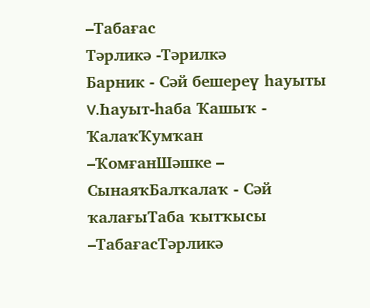–Табағас
Тәрликә -Тәрилкә
Барник - Сәй бешереү һауыты
V.Һауыт-һаба Ҡашыҡ - ҠалаҡҠумҡан –ҠомғанШәшке – СынаяҡБалҡалаҡ - Сәй ҡалағыТаба ҡытҡысы –ТабағасТәрликә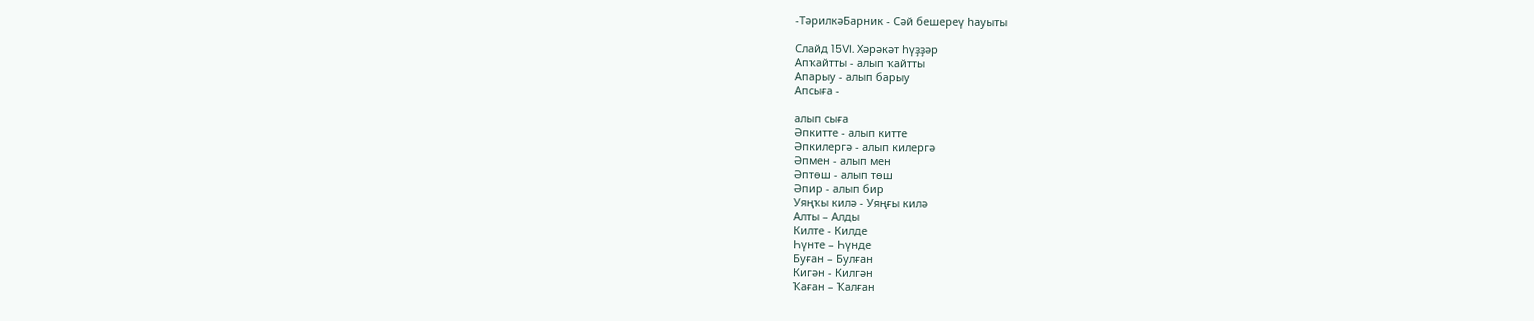-ТәрилкәБарник - Сәй бешереү һауыты

Слайд 15VI. Хәрәкәт һүҙҙәр
Апҡайтты - алып ҡайтты
Апарыу - алып барыу
Апсыға -

алып сыға
Әпкитте - алып китте
Әпкилергә - алып килергә
Әпмен - алып мен
Әптөш - алып төш
Әпир - алып бир
Уяңҡы килә - Уяңғы килә
Алты – Алды
Килте - Килде
Һүнте – Һүнде
Буған – Булған
Кигән - Килгән
Ҡаған – Ҡалған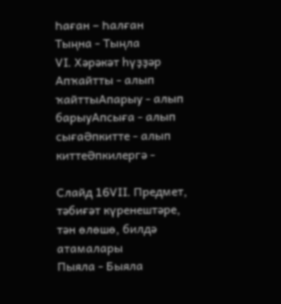Һаған – Һалған
Тыңна - Тыңла
VI. Хәрәкәт һүҙҙәр Апҡайтты - алып ҡайттыАпарыу - алып барыуАпсыға - алып сығаӘпкитте - алып киттеӘпкилергә -

Слайд 16VII. Предмет, тәбиғәт күренештәре, тән өлөшө, билдә атамалары
Пыяла - Быяла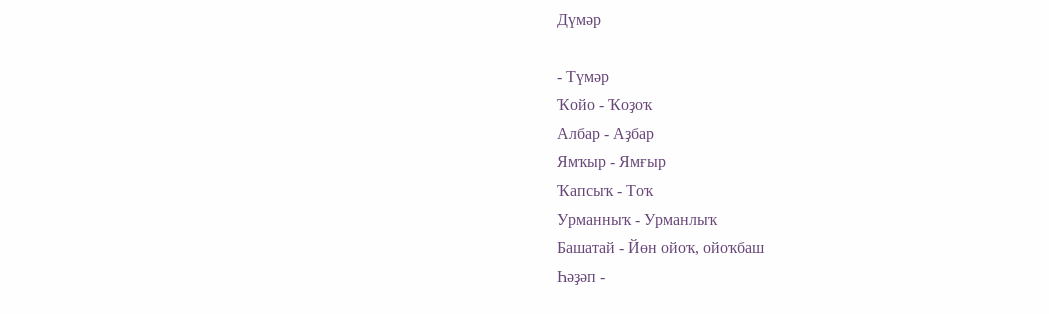Дүмәр

- Түмәр
Ҡойо - Ҡоҙоҡ
Албар - Аҙбар
Ямҡыр - Ямғыр
Ҡапсыҡ - Тоҡ
Урманныҡ - Урманлыҡ
Башатай - Йөн ойоҡ, ойоҡбаш
Һәҙәп -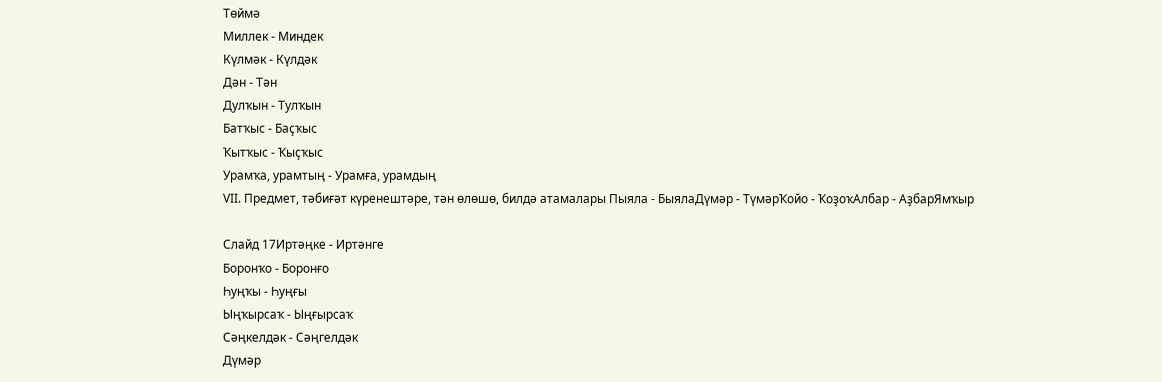Төймә
Миллек - Миндек
Күлмәк - Күлдәк
Дән - Тән
Дулҡын - Тулҡын
Батҡыс - Баҫҡыс
Ҡытҡыс - Ҡыҫҡыс
Урамҡа, урамтың - Урамға, урамдың
VII. Предмет, тәбиғәт күренештәре, тән өлөшө, билдә атамалары Пыяла - БыялаДүмәр - ТүмәрҠойо - ҠоҙоҡАлбар - АҙбарЯмҡыр

Слайд 17Иртәңке - Иртәнге
Боронҡо - Боронғо
Һуңҡы - Һуңғы
Ыңҡырсаҡ - Ыңғырсаҡ
Сәңкелдәк - Сәңгелдәк
Дүмәр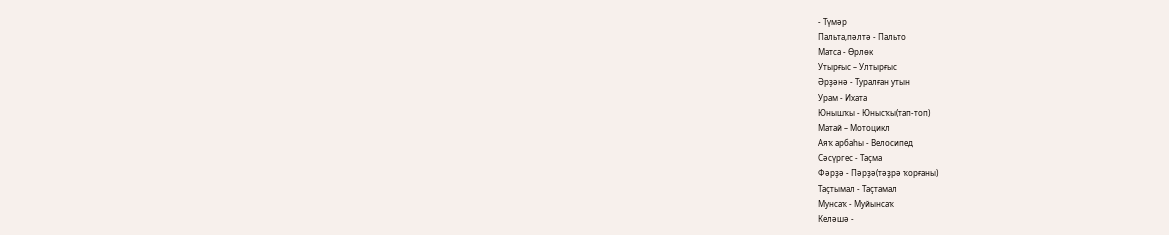- Түмәр
Пальта,пәлтә - Пальто
Матса - Өрлөк
Утырғыс – Ултырғыс
Әрҙәнә - Туралған утын
Урам - Ихата
Юнышҡы - Юнысҡы(тап-топ)
Матай – Мотоцикл
Аяҡ арбаһы - Велосипед
Сәсүргес - Таҫма
Фәрҙә - Пәрҙә(тәҙрә ҡорғаны)
Таҫтымал - Таҫтамал
Мунсаҡ - Муйынсаҡ
Келәшә -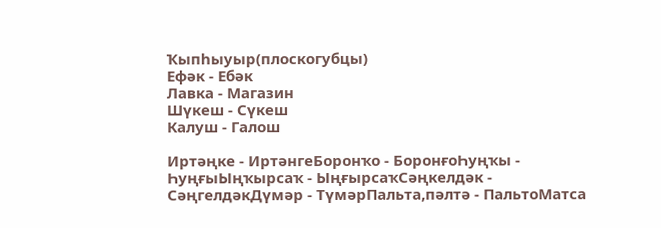Ҡыпһыуыр(плоскогубцы)
Ефәк - Ебәк
Лавка - Магазин
Шүкеш - Сүкеш
Калуш - Галош

Иртәңке - ИртәнгеБоронҡо - БоронғоҺуңҡы - ҺуңғыЫңҡырсаҡ - ЫңғырсаҡСәңкелдәк - СәңгелдәкДүмәр - ТүмәрПальта,пәлтә - ПальтоМатса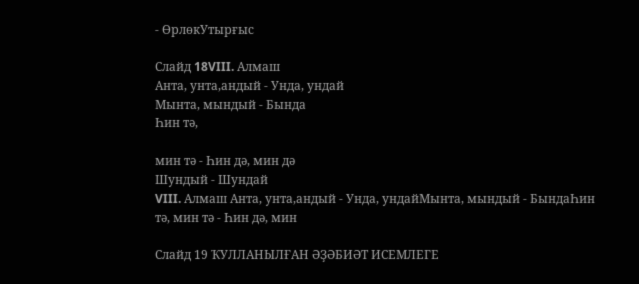- ӨрлөкУтырғыс

Слайд 18VIII. Алмаш
Анта, унта,андый - Унда, ундай
Мынта, мындый - Бында
Һин тә,

мин тә - Һин дә, мин дә
Шундый - Шундай
VIII. Алмаш Анта, унта,андый - Унда, ундайМынта, мындый - БындаҺин тә, мин тә - Һин дә, мин

Слайд 19 ҠУЛЛАНЫЛҒАН ӘҘӘБИӘТ ИСЕМЛЕГЕ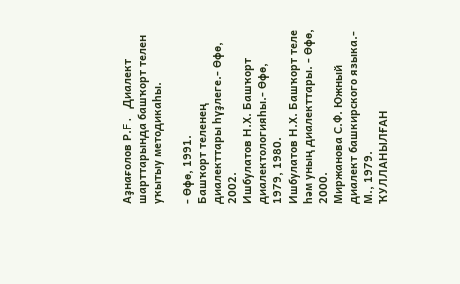Аҙнағолов Р.F. Диалект шарттарында башҡорт телен уҡытыу методикаhы.

- Өфө, 1991.
Башҡорт теленең диалекттары һүҙлеге.- Өфө, 2002.
Ишбулатов Н.Х. Башҡорт диалектологияһы.- Өфө, 1979, 1980.
Ишбулатов Н.Х. Башҡорт теле hәм уның диалекттары. - Өфө, 2000.
Миржанова С.Ф. Южный диалект башкирского языка.- М., 1979.
ҠУЛЛАНЫЛҒАН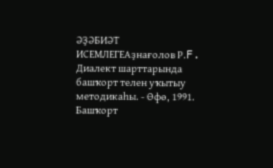ӘҘӘБИӘТ ИСЕМЛЕГЕАҙнағолов Р.F. Диалект шарттарында башҡорт телен уҡытыу методикаhы. - Өфө, 1991. Башҡорт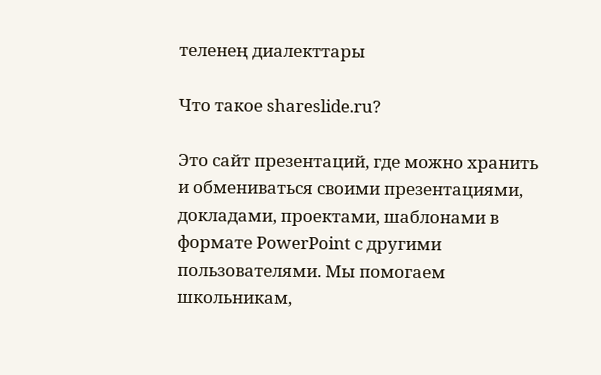теленең диалекттары

Что такое shareslide.ru?

Это сайт презентаций, где можно хранить и обмениваться своими презентациями, докладами, проектами, шаблонами в формате PowerPoint с другими пользователями. Мы помогаем школьникам,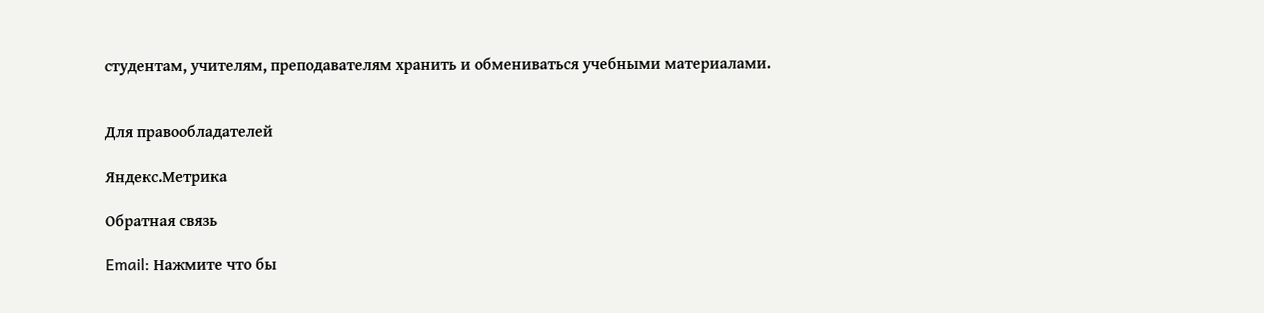студентам, учителям, преподавателям хранить и обмениваться учебными материалами.


Для правообладателей

Яндекс.Метрика

Обратная связь

Email: Нажмите что бы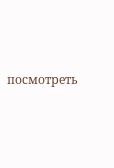посмотреть